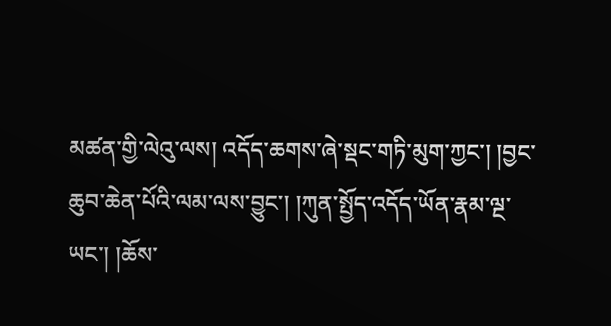མཚན་གྱི་ལེའུ་ལས། འདོད་ཆགས་ཞེ་སྡང་གཏི་མུག་ཀྱང་། །བྱང་ཆུབ་ཆེན་པོའི་ལམ་ལས་བྱུང་། །ཀུན་སྤྱོད་འདོད་ཡོན་རྣམ་ལྔ་ཡང་། །ཆོས་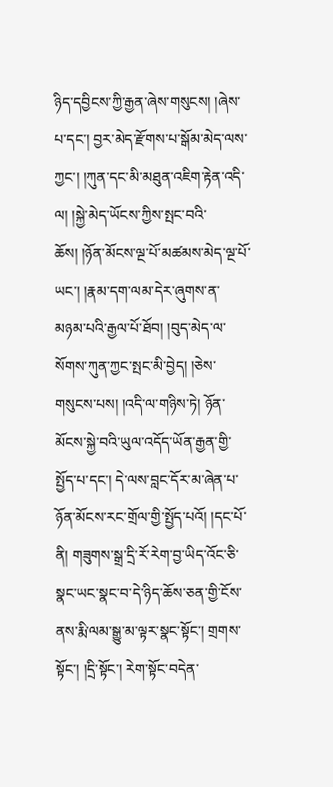ཉིད་དབྱིངས་ཀྱི་རྒྱན་ཞེས་གསུངས། །ཞེས་པ་དང་། བྱར་མེད་རྫོགས་པ་སྒོམ་མེད་ལས་ཀྱང་། །ཀུན་དང་མི་མཐུན་འཇིག་རྟེན་འདི་ལ། །སྐྱེ་མེད་ཡོངས་ཀྱིས་སྤང་བའི་ཆོས། །ཉོན་མོངས་ལྔ་པོ་མཚམས་མེད་ལྔ་པོ་ཡང་། །རྣམ་དག་ལམ་དེར་ཞུགས་ན་མཉམ་པའི་རྒྱལ་པོ་ཐོབ། །བུད་མེད་ལ་སོགས་ཀུན་ཀྱང་སྤང་མི་བྱེད། །ཅེས་གསུངས་པས། །འདི་ལ་གཉིས་ཏེ། ཉོན་མོངས་སྐྱེ་བའི་ཡུལ་འདོད་ཡོན་རྒྱན་གྱི་སྤྱོད་པ་དང་། དེ་ལས་བླང་དོར་མ་ཞེན་པ་ཉོན་མོངས་རང་གྲོལ་གྱི་སྤྱོད་པའོ། །དང་པོ་ནི། གཟུགས་སྒྲ་དྲི་རོ་རེག་བྱ་ཡིད་འོང་ཅི་སྣང་ཡང་སྣང་བ་དེ་ཉིད་ཆོས་ཅན་གྱི་ངོས་ནས་རྨི་ལམ་སྒྱུ་མ་ལྟར་སྣང་སྟོང་། གྲགས་སྟོང་། །དྲི་སྟོང་། རེག་སྟོང་བདེན་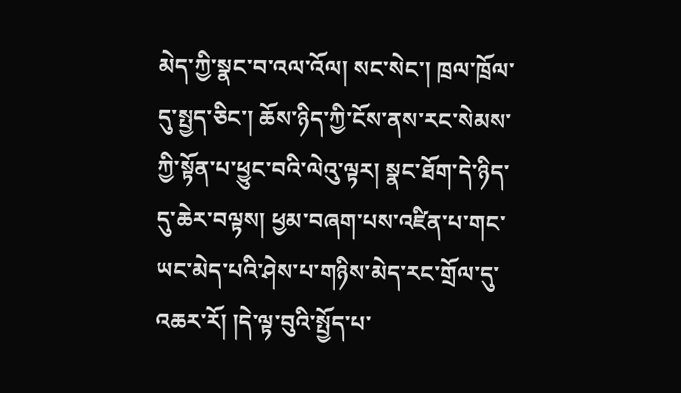མེད་ཀྱི་སྣང་བ་འལ་འོལ། སང་སེང་། ཁྲལ་ཁྲོལ་དུ་སྤྱད་ཅིང་། ཆོས་ཉིད་ཀྱི་ངོས་ནས་རང་སེམས་ཀྱི་སྟོན་པ་ཕྱུང་བའི་ལེའུ་ལྟར། སྣང་ཐོག་དེ་ཉིད་དུ་ཆེར་བལྟས། ཕྱམ་བཞག་པས་འཛིན་པ་གང་ཡང་མེད་པའི་ཤེས་པ་གཉིས་མེད་རང་གྲོལ་དུ་འཆར་རོ། །དེ་ལྟ་བུའི་སྤྱོད་པ་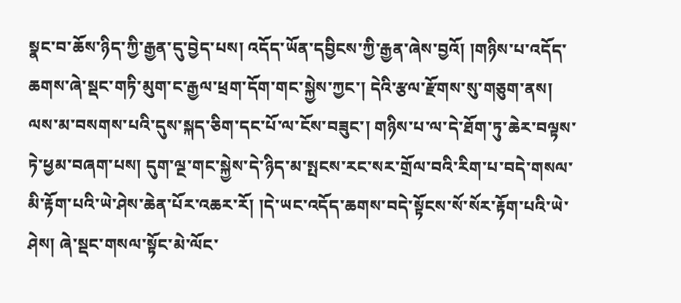སྣང་བ་ཆོས་ཉིད་ཀྱི་རྒྱན་དུ་བྱེད་པས། འདོད་ཡོན་དབྱིངས་ཀྱི་རྒྱན་ཞེས་བྱའོ། །གཉིས་པ་འདོད་ཆགས་ཞེ་སྡང་གཏི་མུག་ང་རྒྱལ་ཕྲག་དོག་གང་སྐྱེས་ཀྱང་། དེའི་རྩལ་རྫོགས་སུ་གཅུག་ནས། ལས་མ་བསགས་པའི་དུས་སྐད་ཅིག་དང་པོ་ལ་ངོས་བཟུང་། གཉིས་པ་ལ་དེ་ཐོག་ཏུ་ཆེར་བལྟས་ཏེ་ཕྱམ་བཞག་པས། དུག་ལྔ་གང་སྐྱེས་དེ་ཉིད་མ་སྤངས་རང་སར་གྲོལ་བའི་རིག་པ་བདེ་གསལ་མི་རྟོག་པའི་ཡེ་ཤེས་ཆེན་པོར་འཆར་རོ། །དེ་ཡང་འདོད་ཆགས་བདེ་སྟོངས་སོ་སོར་རྟོག་པའི་ཡེ་ཤེས། ཞེ་སྡང་གསལ་སྟོང་མེ་ལོང་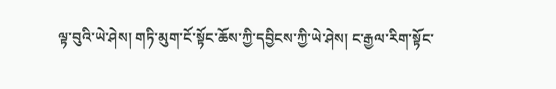ལྟ་བུའི་ཡེ་ཤེས། གཏི་མུག་ངོ་སྟོང་ཆོས་ཀྱི་དབྱིངས་ཀྱི་ཡེ་ཤེས། ང་རྒྱལ་རིག་སྟོང་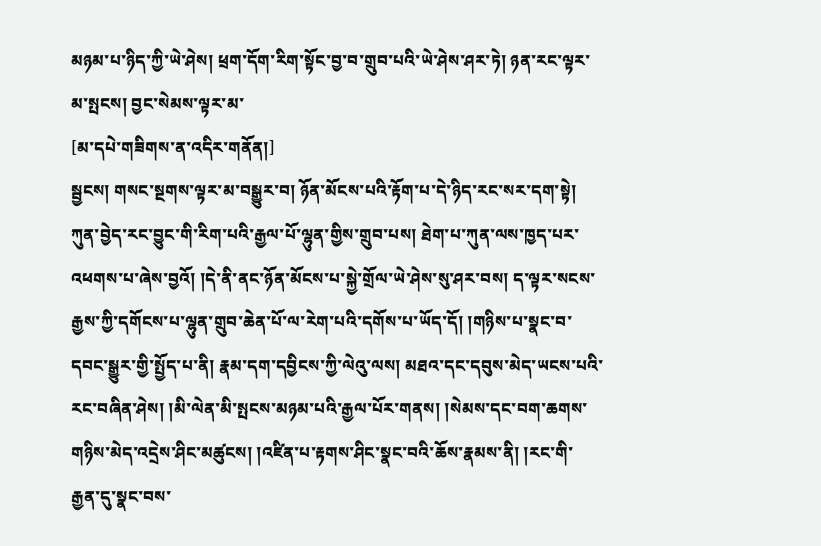མཉམ་པ་ཉིད་ཀྱི་ཡེ་ཤེས། ཕྲག་དོག་རིག་སྟོང་བྱ་བ་གྲུབ་པའི་ཡེ་ཤེས་ཤར་ཏེ། ཉན་རང་ལྟར་མ་སྤངས། བྱང་སེམས་ལྟར་མ་
[མ་དཔེ་གཟིགས་ན་འདིར་གནོན།]
སྦྱངས། གསང་སྔགས་ལྟར་མ་བསྒྱུར་བ། ཉོན་མོངས་པའི་རྟོག་པ་དེ་ཉིད་རང་སར་དག་སྟེ། ཀུན་བྱེད་རང་བྱུང་གི་རིག་པའི་རྒྱལ་པོ་ལྷུན་གྱིས་གྲུབ་པས། ཐེག་པ་ཀུན་ལས་ཁྱད་པར་འཕགས་པ་ཞེས་བྱའོ། །དེ་ནི་ནང་ཉོན་མོངས་པ་སྐྱེ་གྲོལ་ཡེ་ཤེས་སུ་ཤར་བས། ད་ལྟར་སངས་རྒྱས་ཀྱི་དགོངས་པ་ལྷུན་གྲུབ་ཆེན་པོ་ལ་རེག་པའི་དགོས་པ་ཡོད་དོ། །གཉིས་པ་སྣང་བ་དབང་སྒྱུར་གྱི་སྤྱོད་པ་ནི། རྣམ་དག་དབྱིངས་ཀྱི་ལེའུ་ལས། མཐའ་དང་དབུས་མེད་ཡངས་པའི་རང་བཞིན་ཤེས། །མི་ལེན་མི་སྤངས་མཉམ་པའི་རྒྱལ་པོར་གནས། །སེམས་དང་བག་ཆགས་གཉིས་མེད་འདྲེས་ཤིང་མཚུངས། །འཛིན་པ་རྟགས་ཤིང་སྣང་བའི་ཆོས་རྣམས་ནི། །རང་གི་རྒྱན་དུ་སྣང་བས་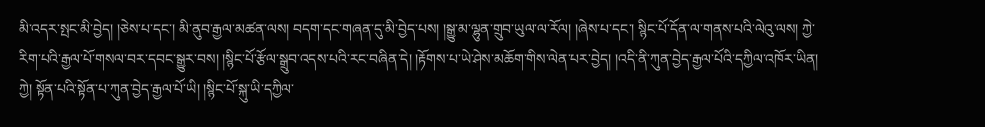མི་འདར་སྤང་མི་བྱེད། །ཅེས་པ་དང་། མི་ནུབ་རྒྱལ་མཚན་ལས། བདག་དང་གཞན་དུ་མི་བྱེད་པས། །སྒྱུ་མ་ལྷུན་གྲུབ་ཡུལ་ལ་རོལ། །ཞེས་པ་དང་། སྙིང་པོ་དོན་ལ་གནས་པའི་ལེའུ་ལས། ཀྱེ་རིག་པའི་རྒྱལ་པོ་གསལ་བར་དབང་སྒྱུར་བས། །སྙིང་པོ་རྩོལ་སྒྲུབ་འདས་པའི་རང་བཞིན་དེ། །རྟོགས་པ་ཡེ་ཤེས་མཆོག་གིས་ལེན་པར་བྱེད། །འདི་ནི་ཀུན་བྱེད་རྒྱལ་པོའི་དཀྱིལ་འཁོར་ཡིན། ཀྱེ། སྟོན་པའི་སྟོན་པ་ཀུན་བྱེད་རྒྱལ་པོ་ཡི། །སྙིང་པོ་སྐུ་ཡི་དཀྱིལ་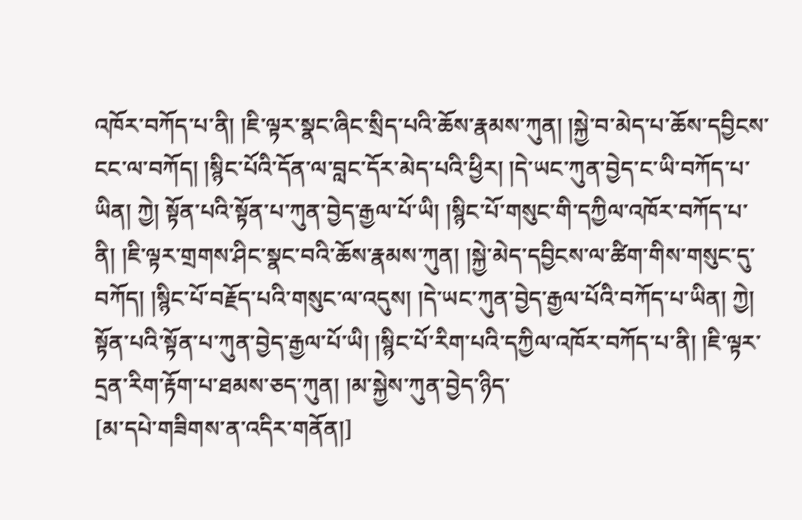འཁོར་བཀོད་པ་ནི། །ཇི་ལྟར་སྣང་ཞིང་སྲིད་པའི་ཆོས་རྣམས་ཀུན། །སྐྱེ་བ་མེད་པ་ཆོས་དབྱིངས་ངང་ལ་བཀོད། །སྙིང་པོའི་དོན་ལ་བླང་དོར་མེད་པའི་ཕྱིར། །དེ་ཡང་ཀུན་བྱེད་ང་ཡི་བཀོད་པ་ཡིན། ཀྱེ། སྟོན་པའི་སྟོན་པ་ཀུན་བྱེད་རྒྱལ་པོ་ཡི། །སྙིང་པོ་གསུང་གི་དཀྱིལ་འཁོར་བཀོད་པ་ནི། །ཇི་ལྟར་གྲགས་ཤིང་སྣང་བའི་ཆོས་རྣམས་ཀུན། །སྐྱེ་མེད་དབྱིངས་ལ་ཚིག་གིས་གསུང་དུ་བཀོད། །སྙིང་པོ་བརྗོད་པའི་གསུང་ལ་འདུས། །དེ་ཡང་ཀུན་བྱེད་རྒྱལ་པོའི་བཀོད་པ་ཡིན། ཀྱེ། སྟོན་པའི་སྟོན་པ་ཀུན་བྱེད་རྒྱལ་པོ་ཡི། །སྙིང་པོ་རིག་པའི་དཀྱིལ་འཁོར་བཀོད་པ་ནི། །ཇི་ལྟར་དྲན་རིག་རྟོག་པ་ཐམས་ཅད་ཀུན། །མ་སྐྱེས་ཀུན་བྱེད་ཉིད་
[མ་དཔེ་གཟིགས་ན་འདིར་གནོན།]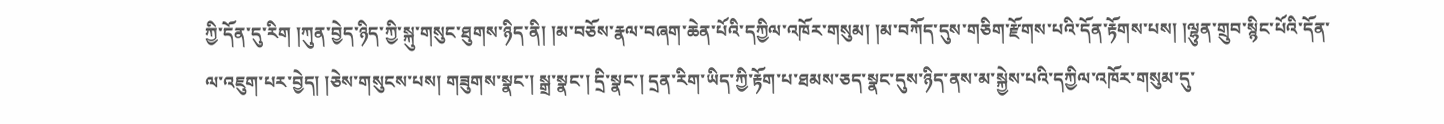ཀྱི་དོན་དུ་རིག །ཀུན་བྱེད་ཉིད་ཀྱི་སྐུ་གསུང་ཐུགས་ཉིད་ནི། །མ་བཅོས་རྣལ་བཞག་ཆེན་པོའི་དཀྱིལ་འཁོར་གསུམ། །མ་བཀོད་དུས་གཅིག་རྫོགས་པའི་དོན་རྟོགས་པས། །ལྷུན་གྲུབ་སྙིང་པོའི་དོན་ལ་འཇུག་པར་བྱེད། །ཅེས་གསུངས་པས། གཟུགས་སྣང་། སྒྲ་སྣང་། དྲི་སྣང་། དྲན་རིག་ཡིད་ཀྱི་རྟོག་པ་ཐམས་ཅད་སྣང་དུས་ཉིད་ནས་མ་སྐྱེས་པའི་དཀྱིལ་འཁོར་གསུམ་དུ་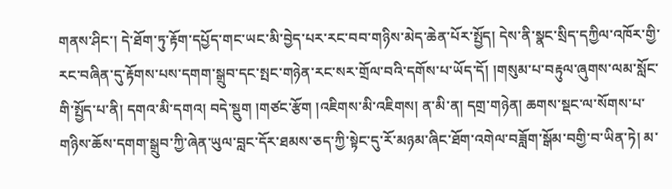གནས་ཤིང་། དེ་ཐོག་ཏུ་རྟོག་དཔྱོད་གང་ཡང་མི་བྱེད་པར་རང་བབ་གཉིས་མེད་ཆེན་པོར་སྤྱོད། དེས་ནི་སྣང་སྲིད་དཀྱིལ་འཁོར་གྱི་རང་བཞིན་དུ་རྟོགས་པས་དགག་སྒྲུབ་དང་སྤང་གཉེན་རང་སར་གྲོལ་བའི་དགོས་པ་ཡོད་དོ། །གསུམ་པ་བརྟུལ་ཞུགས་ལམ་སློང་གི་སྤྱོད་པ་ནི། དགའ་མི་དགའ། བདེ་སྡུག །གཙང་རྩོག །འཇིགས་མི་འཇིགས། ན་མི་ན། དགྲ་གཉེན། ཆགས་སྡང་ལ་སོགས་པ་གཉིས་ཆོས་དགག་སྒྲུབ་ཀྱི་ཞེན་ཡུལ་བླང་དོར་ཐམས་ཅད་ཀྱི་སྟེང་དུ་རོ་མཉམ་ཞིང་ཐོག་འགེལ་བཟློག་སྒོམ་བགྱི་བ་ཡིན་ཏེ། མ་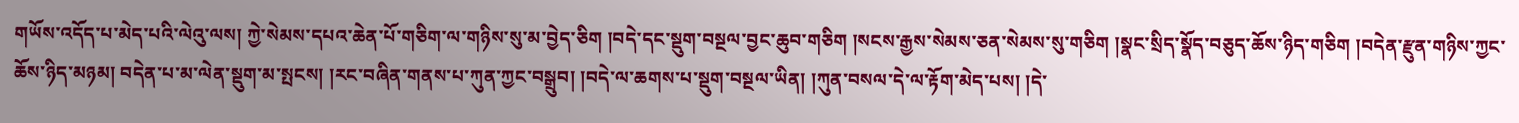གཡོས་འདོད་པ་མེད་པའི་ལེའུ་ལས། ཀྱེ་སེམས་དཔའ་ཆེན་པོ་གཅིག་ལ་གཉིས་སུ་མ་བྱེད་ཅིག །བདེ་དང་སྡུག་བསྔལ་བྱང་ཆུབ་གཅིག །སངས་རྒྱས་སེམས་ཅན་སེམས་སུ་གཅིག །སྣང་སྲིད་སྣོད་བཅུད་ཆོས་ཉིད་གཅིག །བདེན་རྫུན་གཉིས་ཀྱང་ཆོས་ཉིད་མཉམ། བདེན་པ་མ་ལེན་སྡུག་མ་སྤངས། །རང་བཞིན་གནས་པ་ཀུན་ཀྱང་བསྒྲུབ། །བདེ་ལ་ཆགས་པ་སྡུག་བསྔལ་ཡིན། །ཀུན་བསལ་དེ་ལ་རྟོག་མེད་པས། །དེ་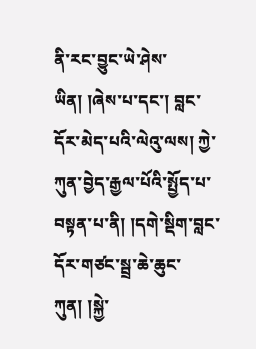ནི་རང་བྱུང་ཡེ་ཤེས་ཡིན། །ཞེས་པ་དང་། བླང་དོར་མེད་པའི་ལེའུ་ལས། ཀྱེ་ཀུན་བྱེད་རྒྱལ་པོའི་སྤྱོད་པ་བསྟན་པ་ནི། །དགེ་སྡིག་བླང་དོར་གཙང་སྦྲ་ཆེ་ཆུང་ཀུན། །སྐྱེ་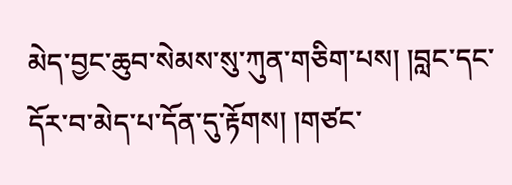མེད་བྱང་ཆུབ་སེམས་སུ་ཀུན་གཅིག་པས། །བླང་དང་དོར་བ་མེད་པ་དོན་དུ་རྟོགས། །གཙང་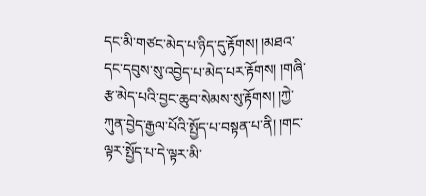དང་མི་གཙང་མེད་པ་ཉིད་དུ་རྟོགས། །མཐའ་དང་དབུས་སུ་འབྱེད་པ་མེད་པར་རྟོགས། །གཞི་རྩ་མེད་པའི་བྱང་ཆུབ་སེམས་སུ་རྟོགས། །ཀྱེ་ཀུན་བྱེད་རྒྱལ་པོའི་སྤྱོད་པ་བསྟན་པ་ནི། །གང་ལྟར་སྤྱོད་པ་དེ་ལྟར་མི་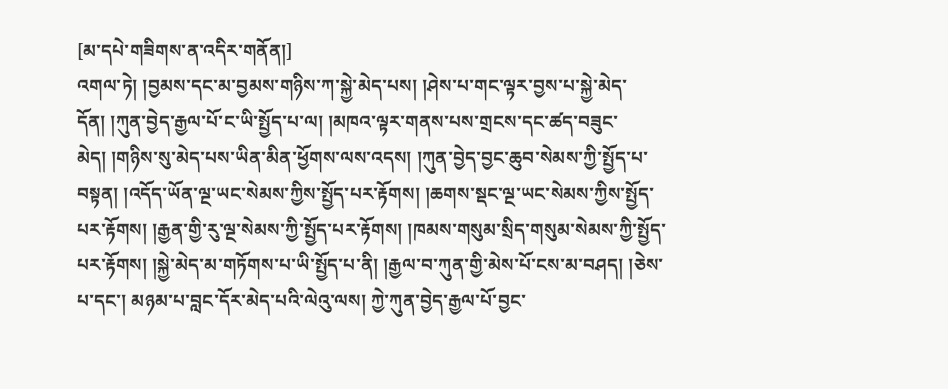[མ་དཔེ་གཟིགས་ན་འདིར་གནོན།]
འགལ་ཏེ། །བྱམས་དང་མ་བྱམས་གཉིས་ཀ་སྐྱེ་མེད་པས། །ཤེས་པ་གང་ལྟར་བྱས་པ་སྐྱེ་མེད་དོན། །ཀུན་བྱེད་རྒྱལ་པོ་ང་ཡི་སྤྱོད་པ་ལ། །མཁའ་ལྟར་གནས་པས་གྲངས་དང་ཚད་བཟུང་མེད། །གཉིས་སུ་མེད་པས་ཡིན་མིན་ཕྱོགས་ལས་འདས། །ཀུན་བྱེད་བྱང་ཆུབ་སེམས་ཀྱི་སྤྱོད་པ་བསྟན། །འདོད་ཡོན་ལྔ་ཡང་སེམས་ཀྱིས་སྤྱོད་པར་རྟོགས། །ཆགས་སྡང་ལྔ་ཡང་སེམས་ཀྱིས་སྤྱོད་པར་རྟོགས། །རྒྱན་གྱི་རུ་ལྔ་སེམས་ཀྱི་སྤྱོད་པར་རྟོགས། །ཁམས་གསུམ་སྲིད་གསུམ་སེམས་ཀྱི་སྤྱོད་པར་རྟོགས། །སྐྱེ་མེད་མ་གཏོགས་པ་ཡི་སྤྱོད་པ་ནི། །རྒྱལ་བ་ཀུན་གྱི་མེས་པོ་ངས་མ་བཤད། །ཅེས་པ་དང་། མཉམ་པ་བླང་དོར་མེད་པའི་ལེའུ་ལས། ཀྱེ་ཀུན་བྱེད་རྒྱལ་པོ་བྱང་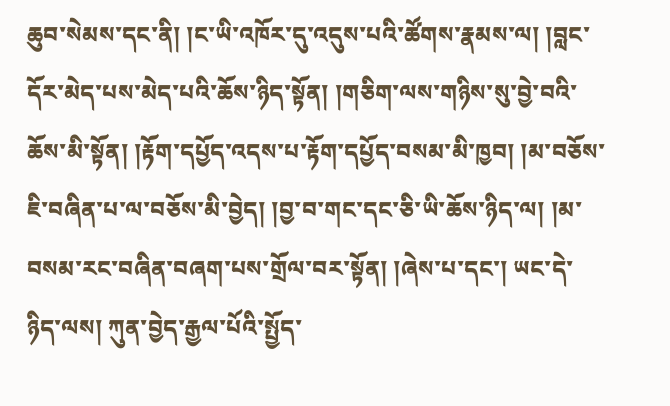ཆུབ་སེམས་དང་ནི། །ང་ཡི་འཁོར་དུ་འདུས་པའི་ཚོགས་རྣམས་ལ། །བླང་དོར་མེད་པས་མེད་པའི་ཆོས་ཉིད་སྟོན། །གཅིག་ལས་གཉིས་སུ་བྱེ་བའི་ཆོས་མི་སྟོན། །རྟོག་དཔྱོད་འདས་པ་རྟོག་དཔྱོད་བསམ་མི་ཁྱབ། །མ་བཅོས་ཇི་བཞིན་པ་ལ་བཅོས་མི་བྱེད། །བྱ་བ་གང་དང་ཅི་ཡི་ཆོས་ཉིད་ལ། །མ་བསམ་རང་བཞིན་བཞག་པས་གྲོལ་བར་སྟོན། །ཞེས་པ་དང་། ཡང་དེ་ཉིད་ལས། ཀུན་བྱེད་རྒྱལ་པོའི་སྤྱོད་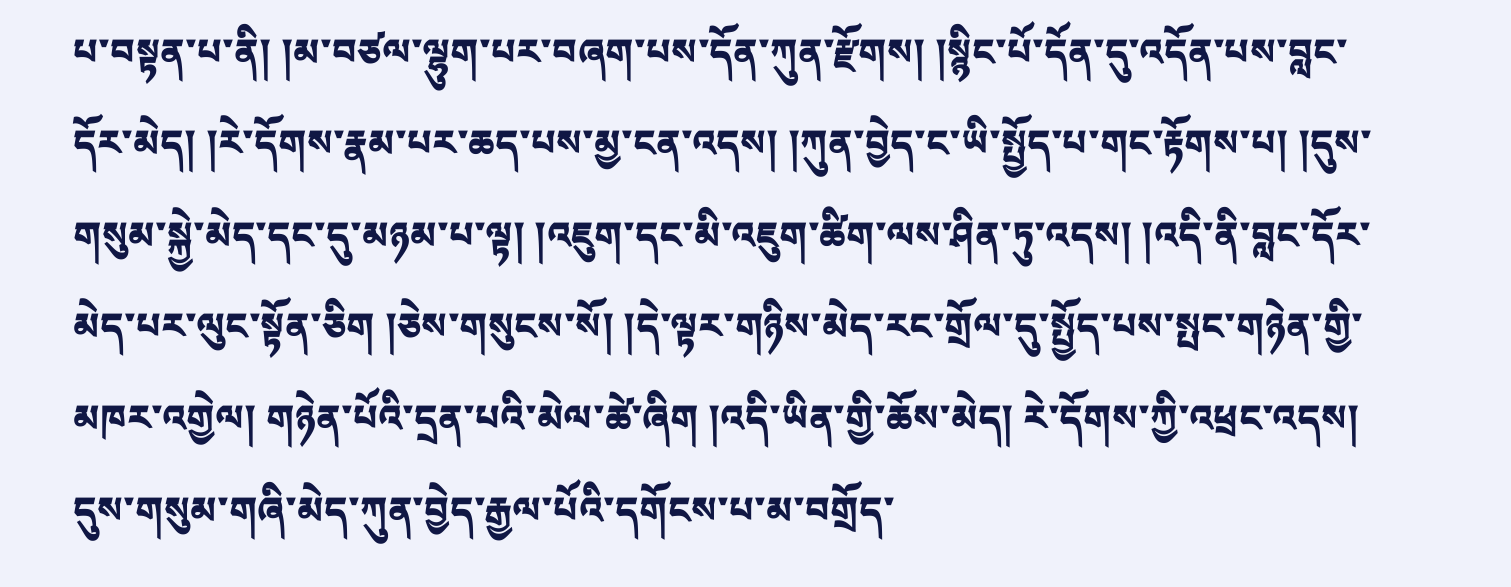པ་བསྟན་པ་ནི། །མ་བཙལ་ལྷུག་པར་བཞག་པས་དོན་ཀུན་རྫོགས། །སྙིང་པོ་དོན་དུ་འདོན་པས་བླང་དོར་མེད། །རེ་དོགས་རྣམ་པར་ཆད་པས་མྱ་ངན་འདས། །ཀུན་བྱེད་ང་ཡི་སྤྱོད་པ་གང་རྟོགས་པ། །དུས་གསུམ་སྐྱེ་མེད་དང་དུ་མཉམ་པ་ལྟ། །འཇུག་དང་མི་འཇུག་ཚིག་ལས་ཤིན་ཏུ་འདས། །འདི་ནི་བླང་དོར་མེད་པར་ལུང་སྟོན་ཅིག །ཅེས་གསུངས་སོ། །དེ་ལྟར་གཉིས་མེད་རང་གྲོལ་དུ་སྤྱོད་པས་སྤང་གཉེན་གྱི་མཁར་འགྱེལ། གཉེན་པོའི་དྲན་པའི་མེལ་ཚེ་ཞིག །འདི་ཡིན་གྱི་ཆོས་མེད། རེ་དོགས་ཀྱི་འཕྲང་འདས། དུས་གསུམ་གཞི་མེད་ཀུན་བྱེད་རྒྱལ་པོའི་དགོངས་པ་མ་བགྲོད་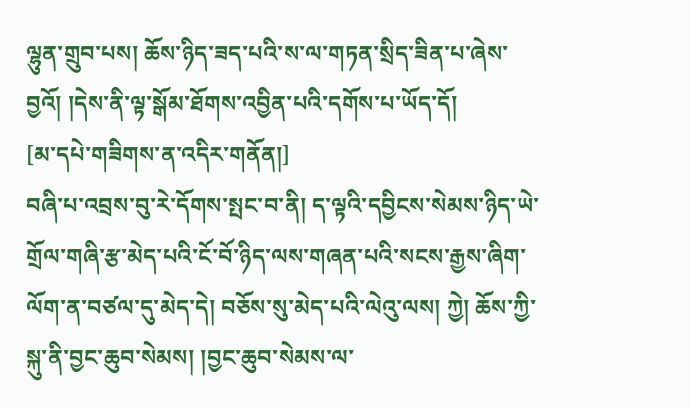ལྷུན་གྲུབ་པས། ཆོས་ཉིད་ཟད་པའི་ས་ལ་གཏན་སྲིད་ཟིན་པ་ཞེས་བྱའོ། །དེས་ནི་ལྟ་སྒོམ་ཐོགས་འབྱིན་པའི་དགོས་པ་ཡོད་དོ།
[མ་དཔེ་གཟིགས་ན་འདིར་གནོན།]
བཞི་པ་འབྲས་བུ་རེ་དོགས་སྤང་བ་ནི། ད་ལྟའི་དབྱིངས་སེམས་ཉིད་ཡེ་གྲོལ་གཞི་རྩ་མེད་པའི་ངོ་བོ་ཉིད་ལས་གཞན་པའི་སངས་རྒྱས་ཞིག་ལོག་ན་བཙལ་དུ་མེད་དེ། བཅོས་སུ་མེད་པའི་ལེའུ་ལས། ཀྱེ། ཆོས་ཀྱི་སྐུ་ནི་བྱང་ཆུབ་སེམས། །བྱང་ཆུབ་སེམས་ལ་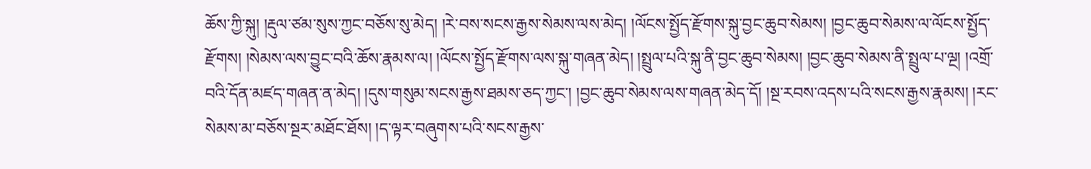ཆོས་ཀྱི་སྐུ། །རྡུལ་ཙམ་སུས་ཀྱང་བཅོས་སུ་མེད། །རེ་བས་སངས་རྒྱས་སེམས་ལས་མེད། །ལོངས་སྤྱོད་རྫོགས་སྐུ་བྱང་ཆུབ་སེམས། །བྱང་ཆུབ་སེམས་ལ་ལོངས་སྤྱོད་རྫོགས། །སེམས་ལས་བྱུང་བའི་ཆོས་རྣམས་ལ། །ལོངས་སྤྱོད་རྫོགས་ལས་སྐུ་གཞན་མེད། །སྤྲུལ་པའི་སྐུ་ནི་བྱང་ཆུབ་སེམས། །བྱང་ཆུབ་སེམས་ནི་སྤྲུལ་པ་ལྔ། །འགྲོ་བའི་དོན་མཛད་གཞན་ན་མེད། །དུས་གསུམ་སངས་རྒྱས་ཐམས་ཅད་ཀྱང་། །བྱང་ཆུབ་སེམས་ལས་གཞན་མེད་དོ། །སྔ་རབས་འདས་པའི་སངས་རྒྱས་རྣམས། །རང་སེམས་མ་བཅོས་སྔར་མཐོང་ཐོས། །ད་ལྟར་བཞུགས་པའི་སངས་རྒྱས་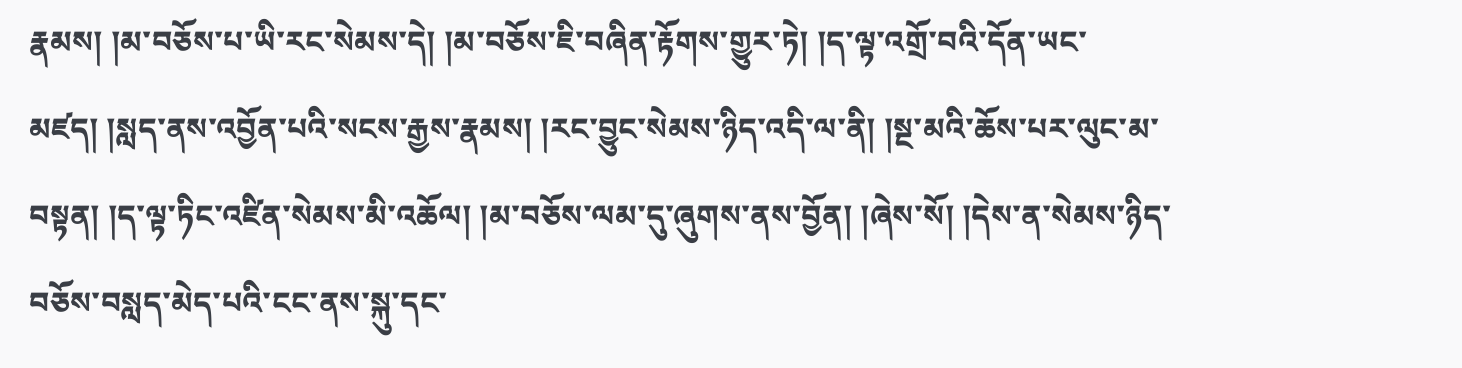རྣམས། །མ་བཅོས་པ་ཡི་རང་སེམས་དེ། །མ་བཅོས་ཇི་བཞིན་རྟོགས་གྱུར་ཏེ། །ད་ལྟ་འགྲོ་བའི་དོན་ཡང་མཛད། །སླད་ནས་འབྱོན་པའི་སངས་རྒྱས་རྣམས། །རང་བྱུང་སེམས་ཉིད་འདི་ལ་ནི། །སྔ་མའི་ཆོས་པར་ལུང་མ་བསྟན། །ད་ལྟ་ཏིང་འཛིན་སེམས་མི་འཆོལ། །མ་བཅོས་ལམ་དུ་ཞུགས་ནས་བྱོན། །ཞེས་སོ། །དེས་ན་སེམས་ཉིད་བཅོས་བསླད་མེད་པའི་ངང་ནས་སྐུ་དང་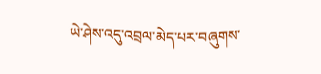ཡེ་ཤེས་འདུ་འབྲལ་མེད་པར་བཞུགས་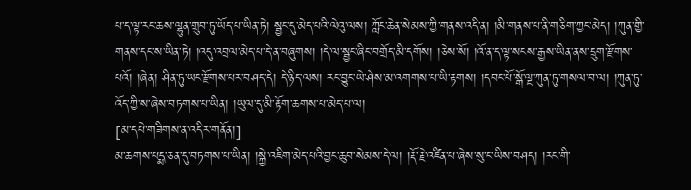པ་ད་ལྟ་རང་ཆས་ལྷུན་གྲུབ་ཏུ་ཡོད་པ་ཡིན་ཏེ། སྦྱང་དུ་མེད་པའི་ལེའུ་ལས། ཀློང་ཆེན་སེམས་ཀྱི་གནས་འདི་ན། །མི་གནས་པ་ནི་གཅིག་ཀྱང་མེད། །ཀུན་གྱི་གནས་དང་ས་ཡིན་ཏེ། །འདུ་འབྲལ་མེད་པ་དེ་ན་བཞུགས། །དེ་ལ་སྦྱང་ཞིང་བགྲོད་མི་དགོས། །ཅེས་སོ། །འོ་ན་ད་ལྟ་སངས་རྒྱས་ཡིན་ནས་དྲུག་རྫོགས་པའོ། །ཞེན། ཤིན་ཏུ་ཡང་རྫོགས་པར་བཤད་དེ། དེ་ཉིད་ལས། རང་བྱུང་ཡེ་ཤེས་མ་འགགས་པ་ཡི་རྟགས། །དབང་པོ་སྒོ་ལྔ་ཀུན་ཏུ་གསལ་བ་ལ། །ཀུན་ཏུ་འོད་ཀྱི་ས་ཞེས་བཏགས་པ་ཡིན། །ཡུལ་དུ་མི་རྟོག་ཆགས་པ་མེད་པ་ལ།
[མ་དཔེ་གཟིགས་ན་འདིར་གནོན།]
མ་ཆགས་པདྨ་ཅན་དུ་བཏགས་པ་ཡིན། །སྐྱེ་འཇིག་མེད་པའི་བྱང་ཆུབ་སེམས་དེ་ལ། །རྡོ་རྗེ་འཛིན་པ་ཞེས་སུ་ང་ཡིས་བཤད། །རང་གི་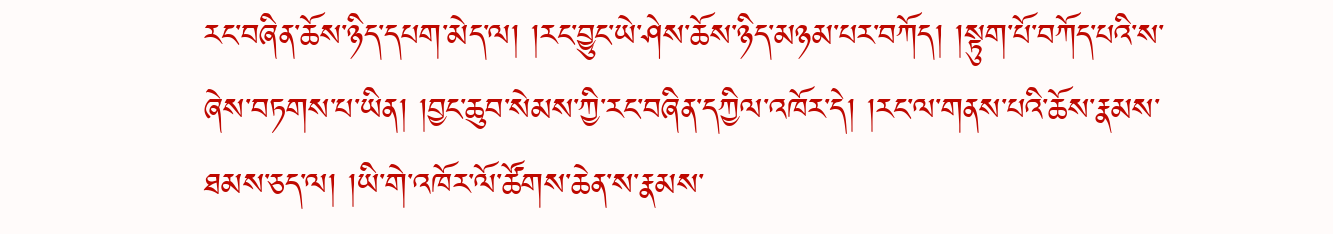རང་བཞིན་ཆོས་ཉིད་དཔག་མེད་ལ། །རང་བྱུང་ཡེ་ཤེས་ཆོས་ཉིད་མཉམ་པར་བཀོད། །སྟུག་པོ་བཀོད་པའི་ས་ཞེས་བཏགས་པ་ཡིན། །བྱང་ཆུབ་སེམས་ཀྱི་རང་བཞིན་དཀྱིལ་འཁོར་དེ། །རང་ལ་གནས་པའི་ཆོས་རྣམས་ཐམས་ཅད་ལ། །ཡི་གེ་འཁོར་ལོ་ཚོགས་ཆེན་ས་རྣམས་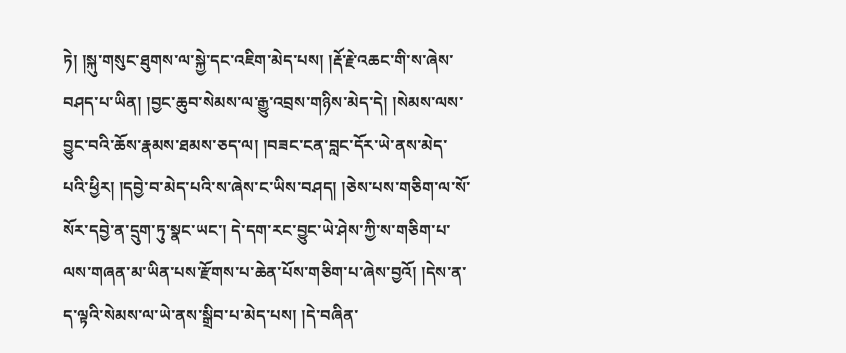ཏེ། །སྐུ་གསུང་ཐུགས་ལ་སྐྱེ་དང་འཇིག་མེད་པས། །རྡོ་རྗེ་འཆང་གི་ས་ཞེས་བཤད་པ་ཡིན། །བྱང་ཆུབ་སེམས་ལ་རྒྱུ་འབྲས་གཉིས་མེད་དེ། །སེམས་ལས་བྱུང་བའི་ཆོས་རྣམས་ཐམས་ཅད་ལ། །བཟང་ངན་བླང་དོར་ཡེ་ནས་མེད་པའི་ཕྱིར། །དབྱེ་བ་མེད་པའི་ས་ཞེས་ང་ཡིས་བཤད། །ཅེས་པས་གཅིག་ལ་སོ་སོར་དབྱེ་ན་དྲུག་ཏུ་སྣང་ཡང་། དེ་དག་རང་བྱུང་ཡེ་ཤེས་ཀྱི་ས་གཅིག་པ་ལས་གཞན་མ་ཡིན་པས་རྫོགས་པ་ཆེན་པོས་གཅིག་པ་ཞེས་བྱའོ། །དེས་ན་ད་ལྟའི་སེམས་ལ་ཡེ་ནས་སྒྲིབ་པ་མེད་པས། །དེ་བཞིན་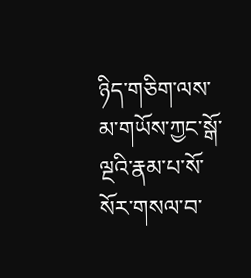ཉིད་གཅིག་ལས་མ་གཡོས་ཀྱང་སྒོ་ལྔའི་རྣམ་པ་སོ་སོར་གསལ་བ་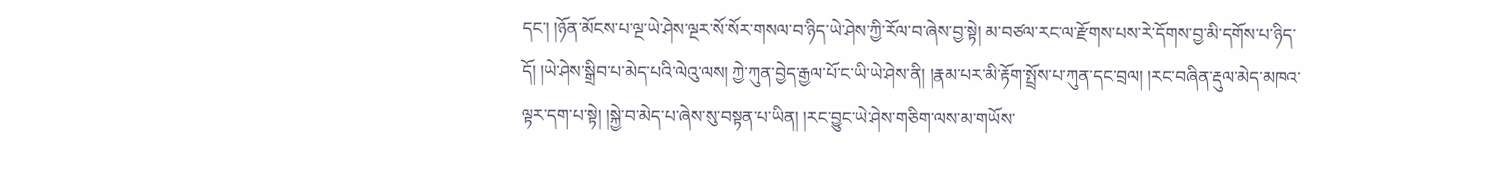དང་། །ཉོན་མོངས་པ་ལྔ་ཡེ་ཤེས་ལྔར་སོ་སོར་གསལ་བ་ཉིད་ཡེ་ཤེས་ཀྱི་རོལ་བ་ཞེས་བྱ་སྟེ། མ་བཙལ་རང་ལ་རྫོགས་པས་རེ་དོགས་བྱ་མི་དགོས་པ་ཉིད་དོ། །ཡེ་ཤེས་སྒྲིབ་པ་མེད་པའི་ལེའུ་ལས། ཀྱེ་ཀུན་བྱེད་རྒྱལ་པོ་ང་ཡི་ཡེ་ཤེས་ནི། །རྣམ་པར་མི་རྟོག་སྤྲོས་པ་ཀུན་དང་བྲལ། །རང་བཞིན་རྡུལ་མེད་མཁའ་ལྟར་དག་པ་སྟེ། །སྐྱེ་བ་མེད་པ་ཞེས་སུ་བསྟན་པ་ཡིན། །རང་བྱུང་ཡེ་ཤེས་གཅིག་ལས་མ་གཡོས་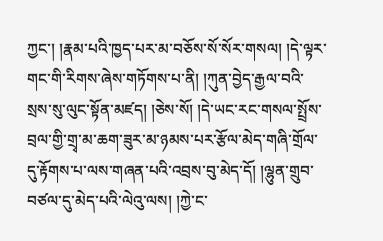ཀྱང་། །རྣམ་པའི་ཁྱད་པར་མ་བཅོས་སོ་སོར་གསལ། །དེ་ལྟར་གང་གི་རིགས་ཞེས་གཏོགས་པ་ནི། །ཀུན་བྱེད་རྒྱལ་བའི་སྲས་སུ་ལུང་སྟོན་མཛད། །ཅེས་སོ། །དེ་ཡང་རང་གསལ་སྤྲོས་བྲལ་གྱི་གྲྭ་མ་ཆག་ཟུར་མ་ཉམས་པར་རྩོལ་མེད་གཞི་གྲོལ་དུ་རྟོགས་པ་ལས་གཞན་པའི་འབྲས་བུ་མེད་དོ། །ལྷུན་གྲུབ་བཙལ་དུ་མེད་པའི་ལེའུ་ལས། །ཀྱེ་ང་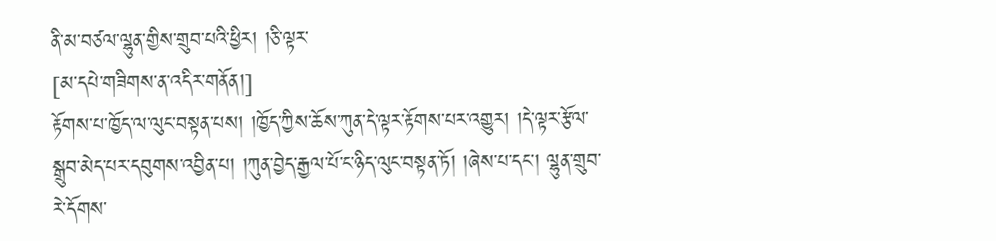ནི་མ་བཙལ་ལྷུན་གྱིས་གྲུབ་པའི་ཕྱིར། །ཅི་ལྟར་
[མ་དཔེ་གཟིགས་ན་འདིར་གནོན།]
རྟོགས་པ་ཁྱོད་ལ་ལུང་བསྟན་པས། །ཁྱོད་ཀྱིས་ཆོས་ཀུན་དེ་ལྟར་རྟོགས་པར་འགྱུར། །དེ་ལྟར་རྩོལ་སྒྲུབ་མེད་པར་དབུགས་འབྱིན་པ། །ཀུན་བྱེད་རྒྱལ་པོ་ང་ཉིད་ལུང་བསྟན་ཏོ། །ཞེས་པ་དང་། ལྷུན་གྲུབ་རེ་དོགས་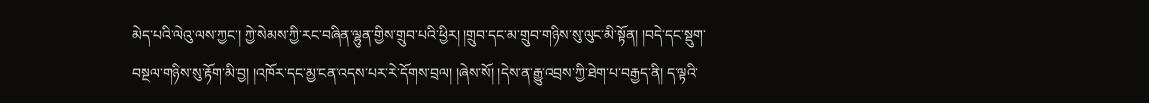མེད་པའི་ལེའུ་ལས་ཀྱང་། ཀྱེ་སེམས་ཀྱི་རང་བཞིན་ལྷུན་གྱིས་གྲུབ་པའི་ཕྱིར། །གྲུབ་དང་མ་གྲུབ་གཉིས་སུ་ལུང་མི་སྟོན། །བདེ་དང་སྡུག་བསྔལ་གཉིས་སུ་རྟོག་མི་བྱ། །འཁོར་དང་མྱ་ངན་འདས་པར་རེ་དོགས་བྲལ། །ཞེས་སོ། །དེས་ན་རྒྱུ་འབྲས་ཀྱི་ཐེག་པ་བརྒྱད་ནི། ད་ལྟའི་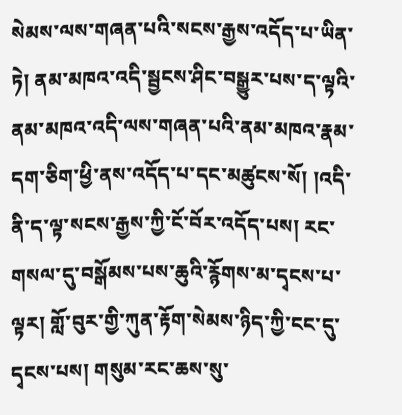སེམས་ལས་གཞན་པའི་སངས་རྒྱས་འདོད་པ་ཡིན་ཏེ། ནམ་མཁའ་འདི་སྦྱངས་ཤིང་བསྒྱུར་པས་ད་ལྟའི་ནམ་མཁའ་འདི་ལས་གཞན་པའི་ནམ་མཁའ་རྣམ་དག་ཅིག་ཕྱི་ནས་འདོད་པ་དང་མཚུངས་སོ། །འདི་ནི་ད་ལྟ་སངས་རྒྱས་ཀྱི་ངོ་བོར་འདོད་པས། རང་གསལ་དུ་བསྒོམས་པས་ཆུའི་རྙོགས་མ་དྭངས་པ་ལྟར། གློ་བུར་གྱི་ཀུན་རྟོག་སེམས་ཉིད་ཀྱི་ངང་དུ་དྭངས་པས། གསུམ་རང་ཆས་སུ་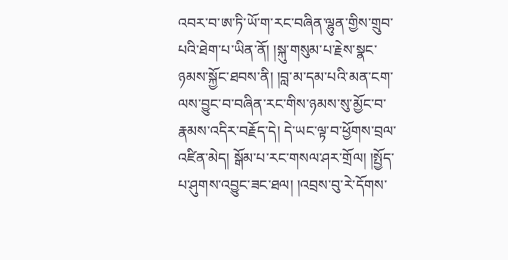འབར་བ་ཨ་ཏི་ཡོ་ག་རང་བཞིན་ལྷུན་གྱིས་གྲུབ་པའི་ཐེག་པ་ཡིན་ནོ། །སྐུ་གསུམ་པ་རྗེས་སྣང་ཉམས་སྐྱོང་ཐབས་ནི། །བླ་མ་དམ་པའི་མན་ངག་ལས་བྱུང་བ་བཞིན་རང་གིས་ཉམས་སུ་མྱོང་བ་རྣམས་འདིར་བརྗོད་དེ། དེ་ཡང་ལྟ་བ་ཕྱོགས་བྲལ་འཛིན་མེད། སྒོམ་པ་རང་གསལ་ཤར་གྲོལ། །སྤྱོད་པ་ཤུགས་འབྱུང་ཟང་ཐལ། །འབྲས་བུ་རེ་དོགས་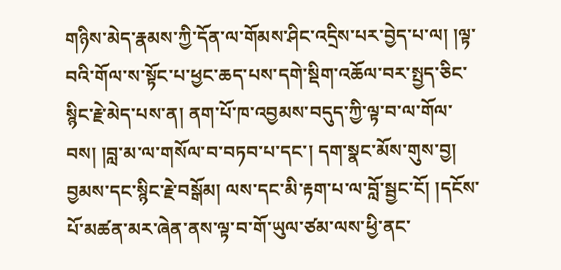གཉིས་མེད་རྣམས་ཀྱི་དོན་ལ་གོམས་ཤིང་འདྲིས་པར་བྱེད་པ་ལ། །ལྟ་བའི་གོལ་ས་སྟོང་པ་ཕྱང་ཆད་པས་དགེ་སྡིག་འཆོལ་བར་སྤྱད་ཅིང་སྙིང་རྗེ་མེད་པས་ན། ནག་པོ་ཁ་འབྱམས་བདུད་ཀྱི་ལྟ་བ་ལ་གོལ་བས། །བླ་མ་ལ་གསོལ་བ་བཏབ་པ་དང་། དག་སྣང་མོས་གུས་བྱ། བྱམས་དང་སྙིང་རྗེ་བསྒོམ། ལས་དང་མི་རྟག་པ་ལ་བློ་སྦྱང་ངོ། །དངོས་པོ་མཚན་མར་ཞེན་ནས་ལྟ་བ་གོ་ཡུལ་ཙམ་ལས་ཕྱི་ནང་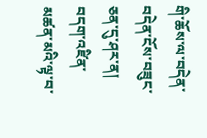གི་ཆོས་ལ་བདེན་བདེན་ངོས་བཟུང་ཅན་དུ་ཤར་ན། བདག་འཛིན་མཚན་མའི་ལྟ་བ་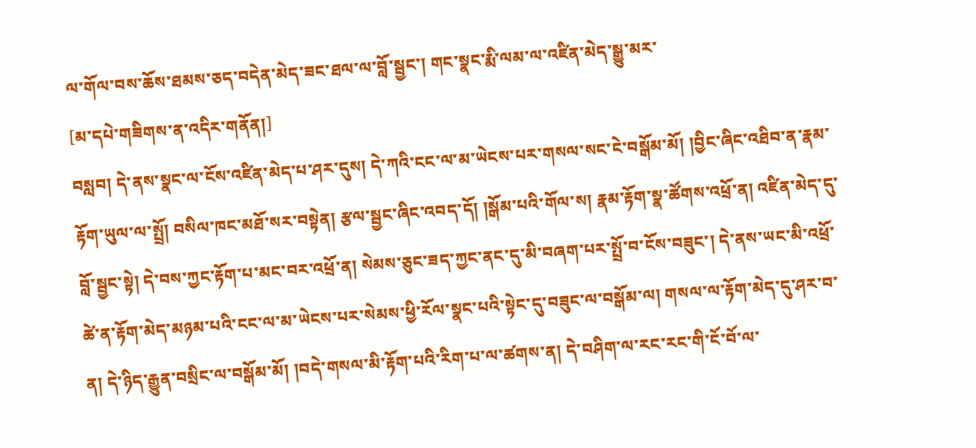ལ་གོལ་བས་ཆོས་ཐམས་ཅད་བདེན་མེད་ཟང་ཐལ་ལ་བློ་སྦྱང་། གང་སྣང་རྨི་ལམ་ལ་འཛིན་མེད་སྒྱུ་མར་
[མ་དཔེ་གཟིགས་ན་འདིར་གནོན།]
བསླབ། དེ་ནས་སྣང་ལ་ངོས་འཛིན་མེད་པ་ཤར་དུས། དེ་ཀའི་ངང་ལ་མ་ཡེངས་པར་གསལ་སང་ངེ་བསྒོམ་མོ། །བྱིང་ཞིང་འཐིབ་ན་རྣམ་རྟོག་ཡུལ་ལ་སྤྲོ། བསིལ་ཁང་མཐོ་སར་བསྟེན། རྩལ་སྦྱང་ཞིང་འབད་དོ། །སྒོམ་པའི་གོལ་ས། རྣམ་རྟོག་སྣ་ཚོགས་འཕྲོ་ན། འཛིན་མེད་དུ་བློ་སྦྱང་སྟེ། དེ་བས་ཀྱང་རྟོག་པ་མང་བར་འཕྲོ་ན། སེམས་ཅུང་ཟད་ཀྱང་ནང་དུ་མི་བཞག་པར་སྤྲོ་བ་ངོས་བཟུང་། དེ་ནས་ཡང་མི་འཕྲོ་ཚེ་ན་རྟོག་མེད་མཉམ་པའི་ངང་ལ་མ་ཡེངས་པར་སེམས་ཕྱི་རོལ་སྣང་པའི་སྟེང་དུ་བཟུང་ལ་བསྒོམ་ལ། གསལ་ལ་རྟོག་མེད་དུ་ཤར་བ་ན། དེ་ཉིད་རྒྱུན་བསྲིང་ལ་བསྒོམ་མོ། །བདེ་གསལ་མི་རྟོག་པའི་རིག་པ་ལ་ཚགས་ན། དེ་བཤིག་ལ་རང་རང་གི་ངོ་བོ་ལ་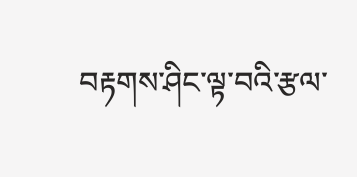བརྟགས་ཤིང་ལྟ་བའི་རྩལ་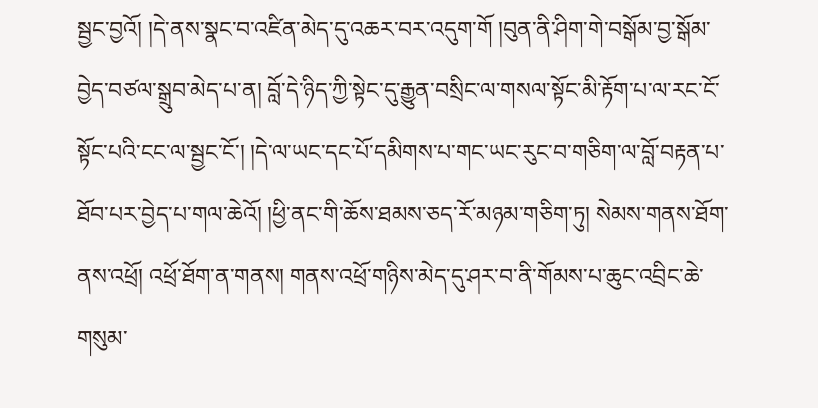སྦྱང་བྱའོ། །དེ་ནས་སྣང་བ་འཛིན་མེད་དུ་འཆར་བར་འདུག་གོ །བུན་ནི་ཤིག་གེ་བསྒོམ་བྱ་སྒོམ་བྱེད་བཙལ་སྒྲུབ་མེད་པ་ན། བློ་དེ་ཉིད་ཀྱི་སྟེང་དུ་རྒྱུན་བསྲིང་ལ་གསལ་སྟོང་མི་རྟོག་པ་ལ་རང་ངོ་སྟོང་པའི་ངང་ལ་སྦྱང་ངོ་། །དེ་ལ་ཡང་དང་པོ་དམིགས་པ་གང་ཡང་རུང་བ་གཅིག་ལ་བློ་བརྟན་པ་ཐོབ་པར་བྱེད་པ་གལ་ཆེའོ། །ཕྱི་ནང་གི་ཆོས་ཐམས་ཅད་རོ་མཉམ་གཅིག་ཏུ། སེམས་གནས་ཐོག་ནས་འཕྲོ། འཕྲོ་ཐོག་ན་གནས། གནས་འཕྲོ་གཉིས་མེད་དུ་ཤར་བ་ནི་གོམས་པ་ཆུང་འབྲིང་ཆེ་གསུམ་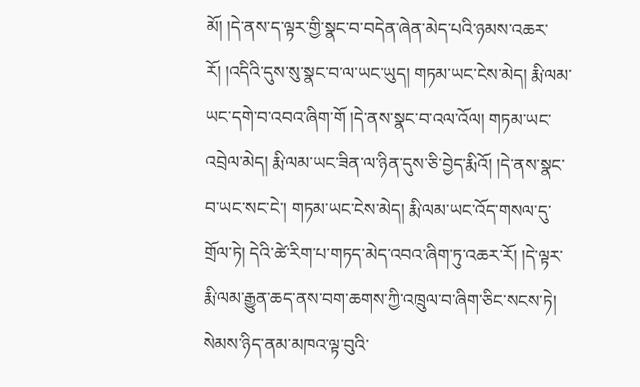མོ། །དེ་ནས་ད་ལྟར་གྱི་སྣང་བ་བདེན་ཞེན་མེད་པའི་ཉམས་འཆར་རོ། །འདིའི་དུས་སུ་སྣང་བ་ལ་ཡང་ཡུད། གཏམ་ཡང་ངེས་མེད། རྨི་ལམ་ཡང་དགེ་བ་འབའ་ཞིག་གོ །དེ་ནས་སྣང་བ་འལ་འོལ། གཏམ་ཡང་འབྲེལ་མེད། རྨི་ལམ་ཡང་ཟིན་ལ་ཉིན་དུས་ཅི་བྱེད་རྨིའོ། །དེ་ནས་སྣང་བ་ཡང་སང་ངེ་། གཏམ་ཡང་ངེས་མེད། རྨི་ལམ་ཡང་འོད་གསལ་དུ་གྲོལ་ཏེ། དེའི་ཚེ་རིག་པ་གཏད་མེད་འབའ་ཞིག་ཏུ་འཆར་རོ། །དེ་ལྟར་རྨི་ལམ་རྒྱུན་ཆད་ནས་བག་ཆགས་ཀྱི་འཁྲུལ་བ་ཞིག་ཅིང་སངས་ཏེ། སེམས་ཉིད་ནམ་མཁའ་ལྟ་བུའི་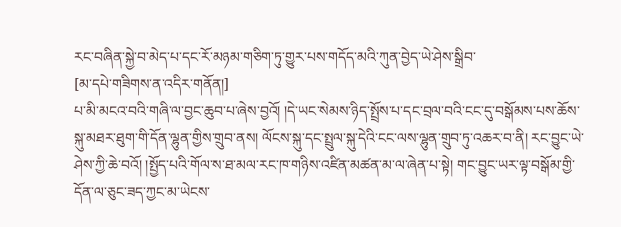རང་བཞིན་སྐྱེ་བ་མེད་པ་དང་རོ་མཉམ་གཅིག་ཏུ་གྱུར་པས་གདོད་མའི་ཀུན་བྱེད་ཡེ་ཤེས་སྒྲིབ་
[མ་དཔེ་གཟིགས་ན་འདིར་གནོན།]
པ་མི་མངའ་བའི་གཞི་ལ་བྱང་ཆུབ་པ་ཞེས་བྱའོ། །དེ་ཡང་སེམས་ཉིད་སྤྲོས་པ་དང་བྲལ་བའི་ངང་དུ་བསྒོམས་པས་ཆོས་སྐུ་མཐར་ཐུག་གི་དོན་ལྷུན་གྱིས་གྲུབ་ནས། ལོངས་སྐུ་དང་སྤྲུལ་སྐུ་དེའི་ངང་ལས་ལྷུན་གྲུབ་ཏུ་འཆར་བ་ནི། རང་བྱུང་ཡེ་ཤེས་ཀྱི་ཆེ་བའོ། །སྤྱོད་པའི་གོལ་ས་ཐ་མལ་རང་ཁ་གཉིས་འཛིན་མཚན་མ་ལ་ཞེན་པ་སྟེ། གང་བྱུང་ཡར་ལྟ་བསྒོམ་གྱི་དོན་ལ་ཅུང་ཟད་ཀྱང་མ་ཡེངས་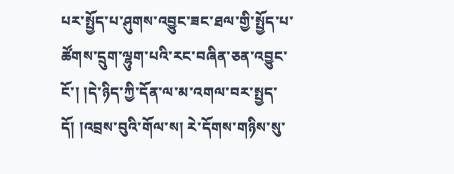པར་སྤྱོད་པ་ཤུགས་འབྱུང་ཟང་ཐལ་གྱི་སྤྱོད་པ་ཚོགས་དྲུག་ལྷུག་པའི་རང་བཞིན་ཅན་འབྱུང་ངོ་། །དེ་ཉིད་ཀྱི་དོན་ལ་མ་འགལ་བར་སྤྱད་དོ། །འབྲས་བུའི་གོལ་ས། རེ་དོགས་གཉིས་སུ་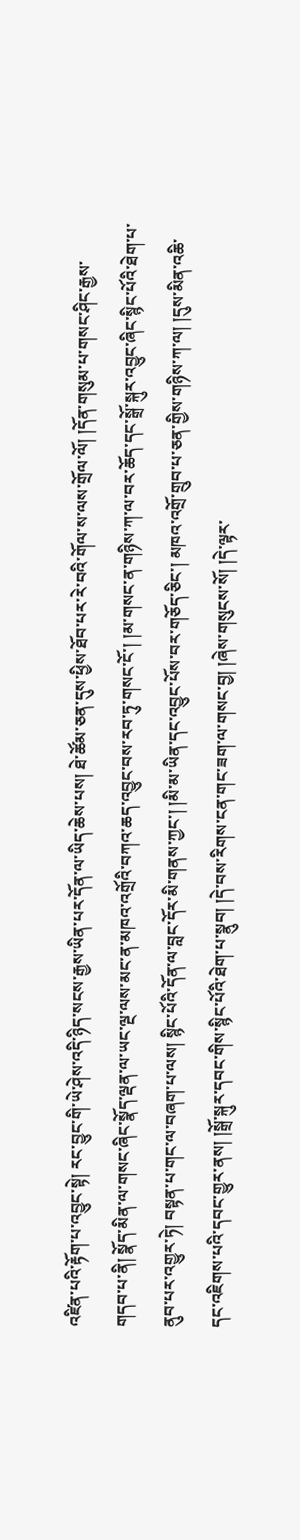འཛིན་པའི་རྟོག་པ་འབྱུང་སྟེ། རང་བྱུང་གི་ཡེ་ཤེས་འདི་ཉིད་སངས་རྒྱས་ཡིན་པར་དོན་ལ་ཡིད་ཆེས་པས། ཐེ་ཚོམ་ཅན་དུས་ཕྱིས་ཐོབ་པར་རེ་བའི་གོལ་ས་ལས་གྲོལ་ལོ། །དོན་གསུམ་པ་གསང་ཤིང་རྒྱས་གདབ་པ་ནི། སྣོད་མིན་ལ་གསང་ཞིང་སྣོད་ལྡན་ལ་ཡང་ལྔ་ལས་མང་ན་མཁའ་འགྲོའི་བཀའ་ཆད་འབྱུང་བས་རབ་ཏུ་གསང་ངོ་། །མ་གསང་ན་གཉིས་ཀ་ལ་བར་ཆོད་དང་སྒྲོ་སྐུར་འབྱུང་ཞིང་སྙིང་པོའི་ཐེག་པ་ནུབ་པར་འགྱུར་ཏེ། བསྟན་པ་གང་ལ་བཞག་པ་ལས། སྙིང་པོའི་དོན་ལ་བླང་དོར་མི་གནས་ཀྱང་། །མི་མ་ཡིན་དང་འབྱུང་པོས་བར་གཅོད་ཅིང་། མཁའ་འགྲོ་གྲུབ་པ་ཅན་གྱིས་གཉིས་ཀ་ལ། །དུས་མིན་འཆི་དང་འཇིགས་པའི་དབང་གྱུར་ནས། །སྒྲོ་སྐུར་དབང་གིས་སྙིང་པོའི་ཐེག་པ་སྣུབ། །དེ་བས་རིགས་ངན་གང་ཟག་ལ་གསང་བྱ། །ཞེས་གསུངས་སོ། །དེ་ལྟར་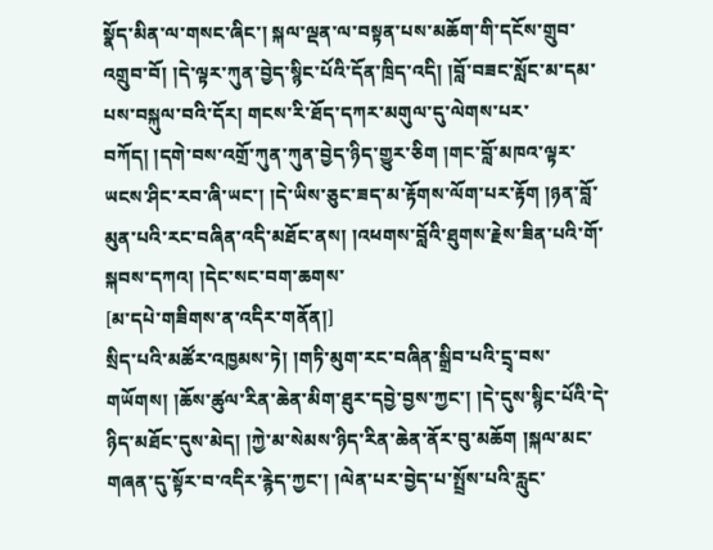སྣོད་མིན་ལ་གསང་ཞིང་། སྐལ་ལྡན་ལ་བསྟན་པས་མཆོག་གི་དངོས་གྲུབ་འགྲུབ་བོ། །དེ་ལྟར་ཀུན་བྱེད་སྙིང་པོའི་དོན་ཁྲིད་འདི། །བློ་བཟང་སློང་མ་དམ་པས་བསྐུལ་བའི་དོར། གངས་རི་ཐོད་དཀར་མགུལ་དུ་ལེགས་པར་བཀོད། །དགེ་བས་འགྲོ་ཀུན་ཀུན་བྱེད་ཉིད་གྱུར་ཅིག །གང་བློ་མཁའ་ལྟར་ཡངས་ཤིང་རབ་ཞི་ཡང་། །དེ་ཡིས་ཅུང་ཟད་མ་རྟོགས་ལོག་པར་རྟོག །ཉན་བློ་མུན་པའི་རང་བཞིན་འདི་མཐོང་ནས། །འཕགས་བློའི་ཐུགས་རྗེས་ཟིན་པའི་གོ་སྐབས་དཀའ། །དེང་སང་བག་ཆགས་
[མ་དཔེ་གཟིགས་ན་འདིར་གནོན།]
སྲིད་པའི་མཚོར་འཁྱམས་ཏེ། །གཏི་མུག་རང་བཞིན་སྒྲིབ་པའི་དྲྭ་བས་གཡོགས། །ཆོས་ཚུལ་རིན་ཆེན་མིག་ཐུར་དབྱེ་བྱས་ཀྱང་། །དེ་དུས་སྙིང་པོའི་དེ་ཉིད་མཐོང་དུས་མེད། །ཀྱེ་མ་སེམས་ཉིད་རིན་ཆེན་ནོར་བུ་མཆོག །སྐལ་མང་གཞན་དུ་སྟོར་བ་འདིར་རྙེད་ཀྱང་། །ལེན་པར་བྱེད་པ་སྤྲོས་པའི་རླུང་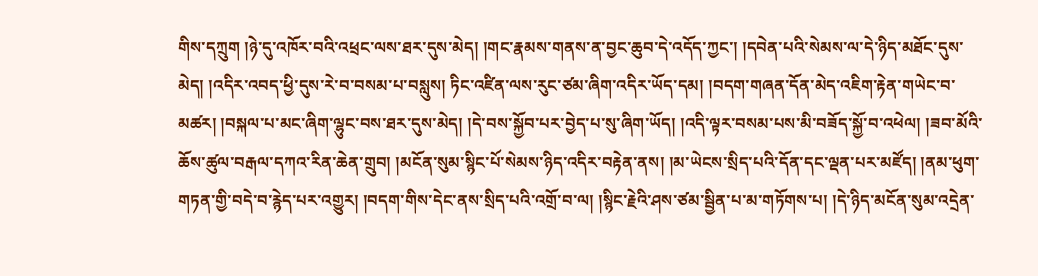གིས་དཀྲུག །ཉེ་དུ་འཁོར་བའི་འཕྲང་ལས་ཐར་དུས་མེད། །གང་རྣམས་གནས་ན་བྱང་ཆུབ་དེ་འདོད་ཀྱང་། །དབེན་པའི་སེམས་ལ་དེ་ཉིད་མཐོང་དུས་མེད། །འདིར་འབད་ཕྱི་དུས་རེ་བ་བསམ་པ་བསླུས། ཏིང་འཛིན་ལས་རུང་ཙམ་ཞིག་འདིར་ཡོད་དམ། །བདག་གཞན་དོན་མེད་འཇིག་རྟེན་གཡེང་བ་མཚར། །བསྐལ་པ་མང་ཞིག་ལྷུང་བས་ཐར་དུས་མེད། །དེ་བས་སྐྱོབ་པར་བྱེད་པ་སུ་ཞིག་ཡོད། །འདི་ལྟར་བསམ་པས་མི་བཟོད་སྐྱོ་བ་འཕེལ། །ཟབ་མོའི་ཆོས་ཚུལ་བརྒལ་དཀའ་རིན་ཆེན་གྲུབ། །མངོན་སུམ་སྙིང་པོ་སེམས་ཉིད་འདིར་བརྟེན་ནས། །མ་ཡེངས་སྲིད་པའི་དོན་དང་ལྡན་པར་མཛོད། །ནམ་ཕུག་གཏན་གྱི་བདེ་བ་རྙེད་པར་འགྱུར། །བདག་གིས་དེང་ནས་སྲིད་པའི་འགྲོ་བ་ལ། །སྙིང་རྗེའི་ཤས་ཙམ་སྦྱིན་པ་མ་གཏོགས་པ། །དེ་ཉིད་མངོན་སུམ་འདྲེན་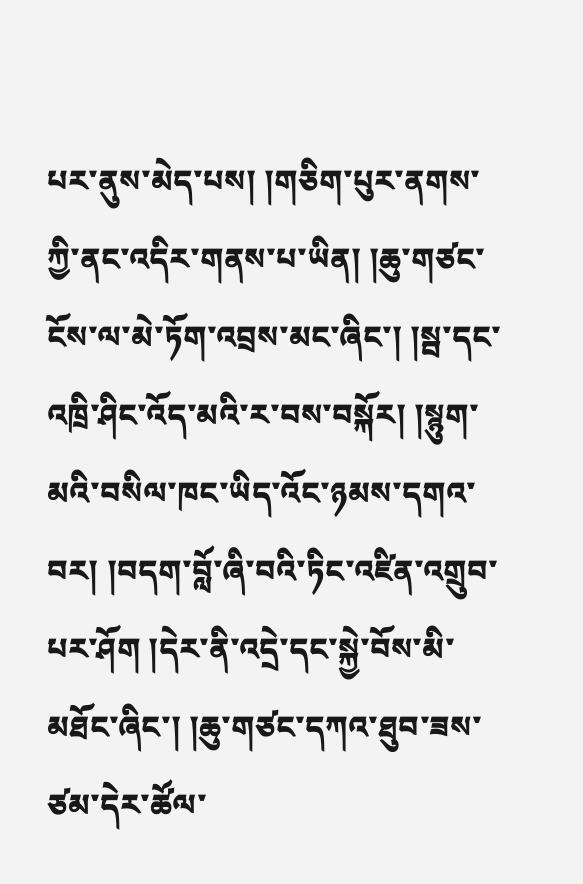པར་ནུས་མེད་པས། །གཅིག་པུར་ནགས་ཀྱི་ནང་འདིར་གནས་པ་ཡིན། །ཆུ་གཙང་ངོས་ལ་མེ་ཏོག་འབྲས་མང་ཞིང་། །སྦ་དང་འཁྲི་ཤིང་འོད་མའི་ར་བས་བསྐོར། །སྙུག་མའི་བསིལ་ཁང་ཡིད་འོང་ཉམས་དགའ་བར། །བདག་བློ་ཞི་བའི་ཏིང་འཛིན་འགྲུབ་པར་ཤོག །དེར་ནི་འདྲེ་དང་སྐྱེ་བོས་མི་མཐོང་ཞིང་། །ཆུ་གཙང་དཀའ་ཐུབ་ཟས་ཙམ་དེར་ཚོལ་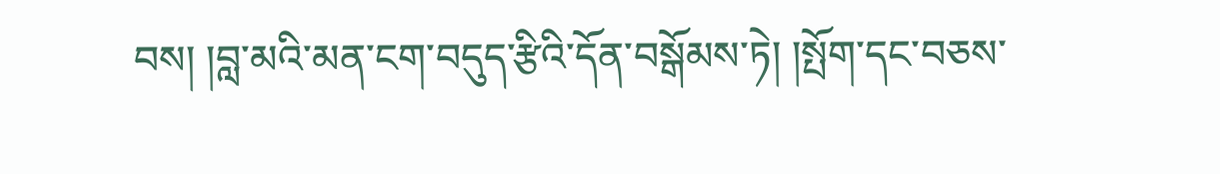བས། །བླ་མའི་མན་ངག་བདུད་རྩིའི་དོན་བསྒོམས་ཏེ། །སྤོག་དང་བཅས་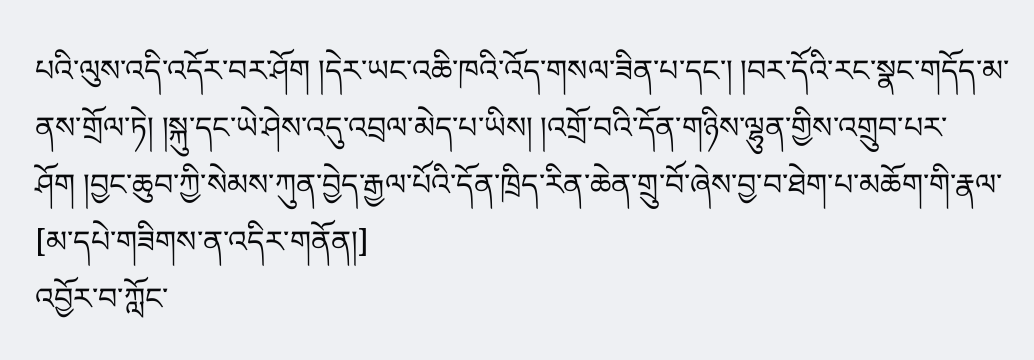པའི་ལུས་འདི་འདོར་བར་ཤོག །དེར་ཡང་འཆི་ཁའི་འོད་གསལ་ཟིན་པ་དང་། །བར་དོའི་རང་སྣང་གདོད་མ་ནས་གྲོལ་ཏེ། །སྐུ་དང་ཡེ་ཤེས་འདུ་འབྲལ་མེད་པ་ཡིས། །འགྲོ་བའི་དོན་གཉིས་ལྷུན་གྱིས་འགྲུབ་པར་ཤོག །བྱང་ཆུབ་ཀྱི་སེམས་ཀུན་བྱེད་རྒྱལ་པོའི་དོན་ཁྲིད་རིན་ཆེན་གྲུ་བོ་ཞེས་བྱ་བ་ཐེག་པ་མཆོག་གི་རྣལ་
[མ་དཔེ་གཟིགས་ན་འདིར་གནོན།]
འབྱོར་བ་ཀློང་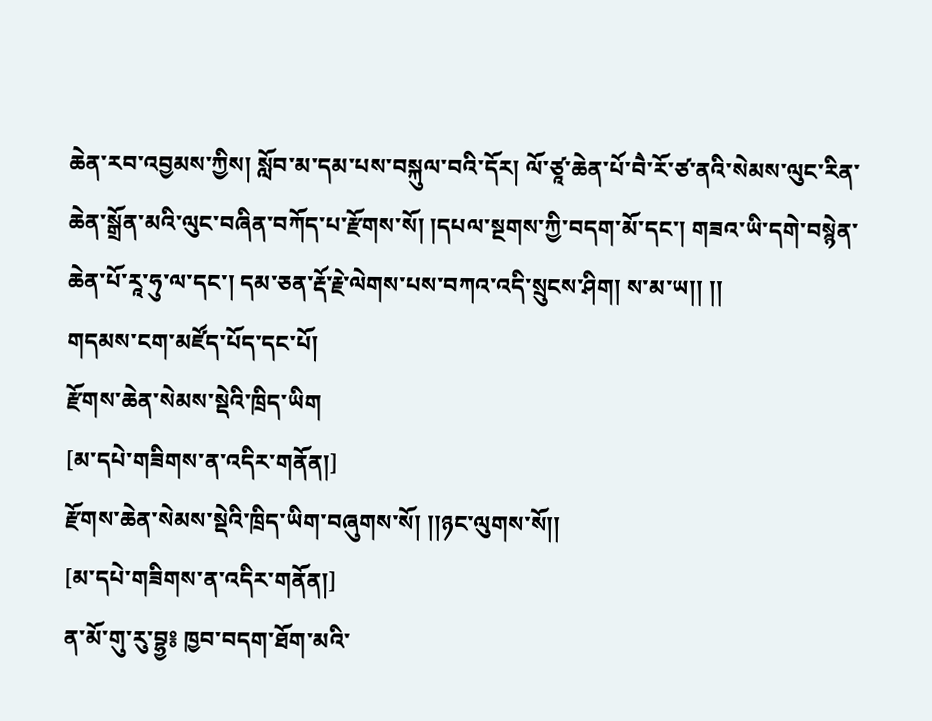ཆེན་རབ་འབྱམས་ཀྱིས། སློབ་མ་དམ་པས་བསྐུལ་བའི་དོར། ལོ་ཙཱ་ཆེན་པོ་བཻ་རོ་ཙ་ནའི་སེམས་ལུང་རིན་ཆེན་སྒྲོན་མའི་ལུང་བཞིན་བཀོད་པ་རྫོགས་སོ། །དཔལ་སྔགས་ཀྱི་བདག་མོ་དང་། གཟའ་ཡི་དགེ་བསྙེན་ཆེན་པོ་རཱ་ཧུ་ལ་དང་། དམ་ཅན་རྡོ་རྗེ་ལེགས་པས་བཀའ་འདི་སྲུངས་ཤིག། ས་མ་ཡ།། །།
གདམས་ངག་མཛོད་པོད་དང་པོ།
རྫོགས་ཆེན་སེམས་སྡེའི་ཁྲིད་ཡིག
[མ་དཔེ་གཟིགས་ན་འདིར་གནོན།]
རྫོགས་ཆེན་སེམས་སྡེའི་ཁྲིད་ཡིག་བཞུགས་སོ། །།ཉང་ལུགས་སོ།།
[མ་དཔེ་གཟིགས་ན་འདིར་གནོན།]
ན་མོ་གུ་རུ་བྷྱ༔ ཁྱབ་བདག་ཐོག་མའི་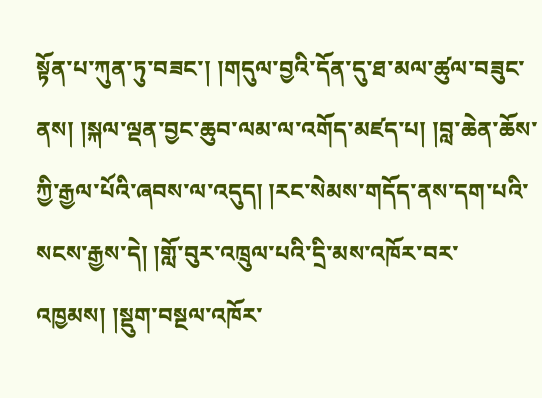སྟོན་པ་ཀུན་ཏུ་བཟང་། །གདུལ་བྱའི་དོན་དུ་ཐ་མལ་ཚུལ་བཟུང་ནས། །སྐལ་ལྡན་བྱང་ཆུབ་ལམ་ལ་འགོད་མཛད་པ། །བླ་ཆེན་ཆོས་ཀྱི་རྒྱལ་པོའི་ཞབས་ལ་འདུད། །རང་སེམས་གདོད་ནས་དག་པའི་སངས་རྒྱས་དེ། །གློ་བུར་འཁྲུལ་པའི་དྲི་མས་འཁོར་བར་འཁྱམས། །སྡུག་བསྔལ་འཁོར་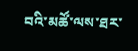བའི་མཚོ་ལས་ཐར་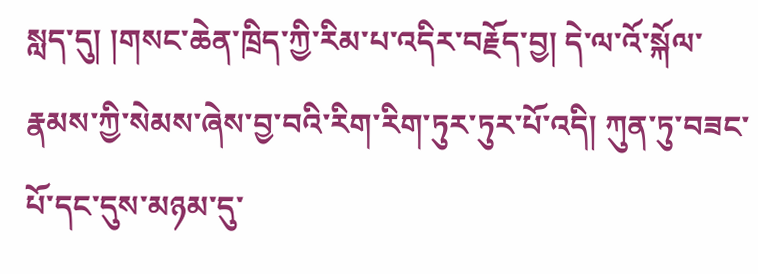སླད་དུ། །གསང་ཆེན་ཁྲིད་ཀྱི་རིམ་པ་འདིར་བརྗོད་བྱ། དེ་ལ་འོ་སྐོལ་རྣམས་ཀྱི་སེམས་ཞེས་བྱ་བའི་རིག་རིག་ཏུར་ཏུར་པོ་འདི། ཀུན་ཏུ་བཟང་པོ་དང་དུས་མཉམ་དུ་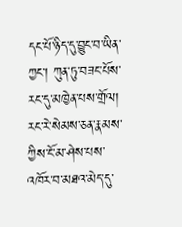དང་པོ་ཉིད་དུ་བྱུང་བ་ཡིན་ཀྱང་། ཀུན་ཏུ་བཟང་པོས་རང་དུ་མཁྱེན་པས་གྲོལ། རང་རེ་སེམས་ཅན་རྣམས་ཀྱིས་ངོ་མ་ཤེས་པས་འཁོར་བ་མཐའ་མེད་དུ་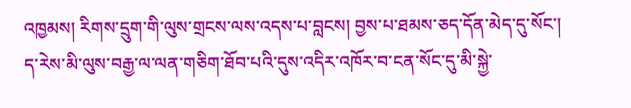འཁྱམས། རིགས་དྲུག་གི་ལུས་གྲངས་ལས་འདས་པ་བླངས། བྱས་པ་ཐམས་ཅད་དོན་མེད་དུ་སོང་། ད་རེས་མི་ལུས་བརྒྱ་ལ་ལན་གཅིག་ཐོབ་པའི་དུས་འདིར་འཁོར་བ་ངན་སོང་དུ་མི་སྐྱེ་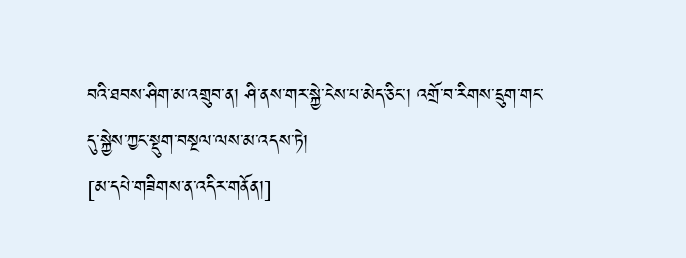བའི་ཐབས་ཤིག་མ་འགྲུབ་ན། ཤི་ནས་གར་སྐྱེ་ངེས་པ་མེད་ཅིང་། འགྲོ་བ་རིགས་དྲུག་གང་དུ་སྐྱེས་ཀྱང་སྡུག་བསྔལ་ལས་མ་འདས་ཏེ།
[མ་དཔེ་གཟིགས་ན་འདིར་གནོན།]